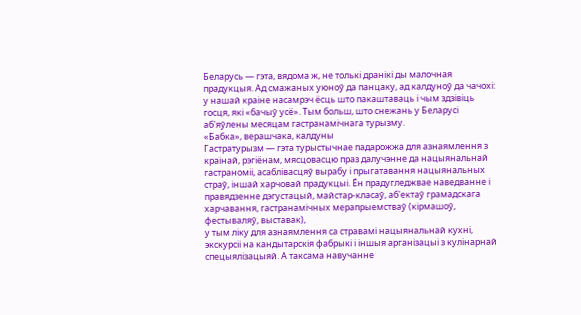Беларусь — гэта, вядома ж, не толькі дранікі ды малочная прадукцыя. Ад смажаных уюноў да панцаку, ад калдуноў да чачохі: у нашай краіне насамрэч ёсць што пакаштаваць і чым здзівіць госця, які «бачыў усё». Тым больш, што снежань у Беларусі аб'яўлены месяцам гастранамічнага турызму.
«Бабка», верашчака, калдуны
Гастратурызм — гэта турыстычнае падарожжа для азнаямлення з краінай, рэгіёнам, мясцовасцю праз далучэнне да нацыянальнай гастраноміі, асаблівасцяў вырабу і прыгатавання нацыянальных страў, іншай харчовай прадукцыі. Ён прадугледжвае наведванне і правядзенне дэгустацый, майстар-класаў, аб'ектаў грамадскага харчавання, гастранамічных мерапрыемстваў (кірмашоў, фестываляў, выставак),
у тым ліку для азнаямлення са стравамі нацыянальнай кухні, экскурсіі на кандытарскія фабрыкі і іншыя арганізацыі з кулінарнай спецыялізацыяй. А таксама навучанне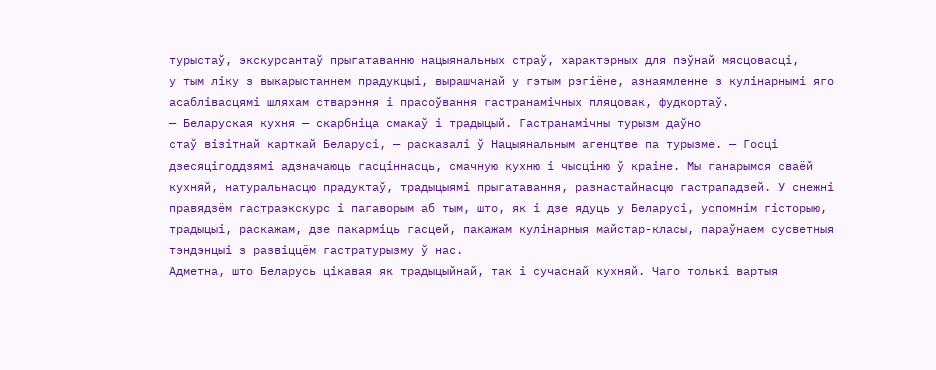турыстаў, экскурсантаў прыгатаванню нацыянальных страў, характэрных для пэўнай мясцовасці,
у тым ліку з выкарыстаннем прадукцыі, вырашчанай у гэтым рэгіёне, азнаямленне з кулінарнымі яго асаблівасцямі шляхам стварэння і прасоўвання гастранамічных пляцовак, фудкортаў.
— Беларуская кухня — скарбніца смакаў і традыцый. Гастранамічны турызм даўно
стаў візітнай карткай Беларусі, — расказалі ў Нацыянальным агенцтве па турызме. — Госці дзесяцігоддзямі адзначаюць гасціннасць, смачную кухню і чысціню ў краіне. Мы ганарымся сваёй кухняй, натуральнасцю прадуктаў, традыцыямі прыгатавання, разнастайнасцю гастрападзей. У снежні правядзём гастраэкскурс і пагаворым аб тым, што, як і дзе ядуць у Беларусі, успомнім гісторыю, традыцыі, раскажам, дзе пакарміць гасцей, пакажам кулінарныя майстар-класы, параўнаем сусветныя тэндэнцыі з развіццём гастратурызму ў нас.
Адметна, што Беларусь цікавая як традыцыйнай, так і сучаснай кухняй. Чаго толькі вартыя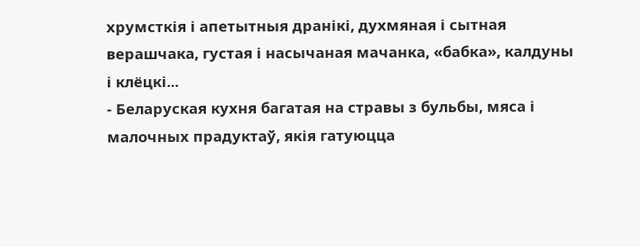хрумсткія і апетытныя дранікі, духмяная і сытная верашчака, густая і насычаная мачанка, «бабка», калдуны і клёцкі...
- Беларуская кухня багатая на стравы з бульбы, мяса і малочных прадуктаў, якія гатуюцца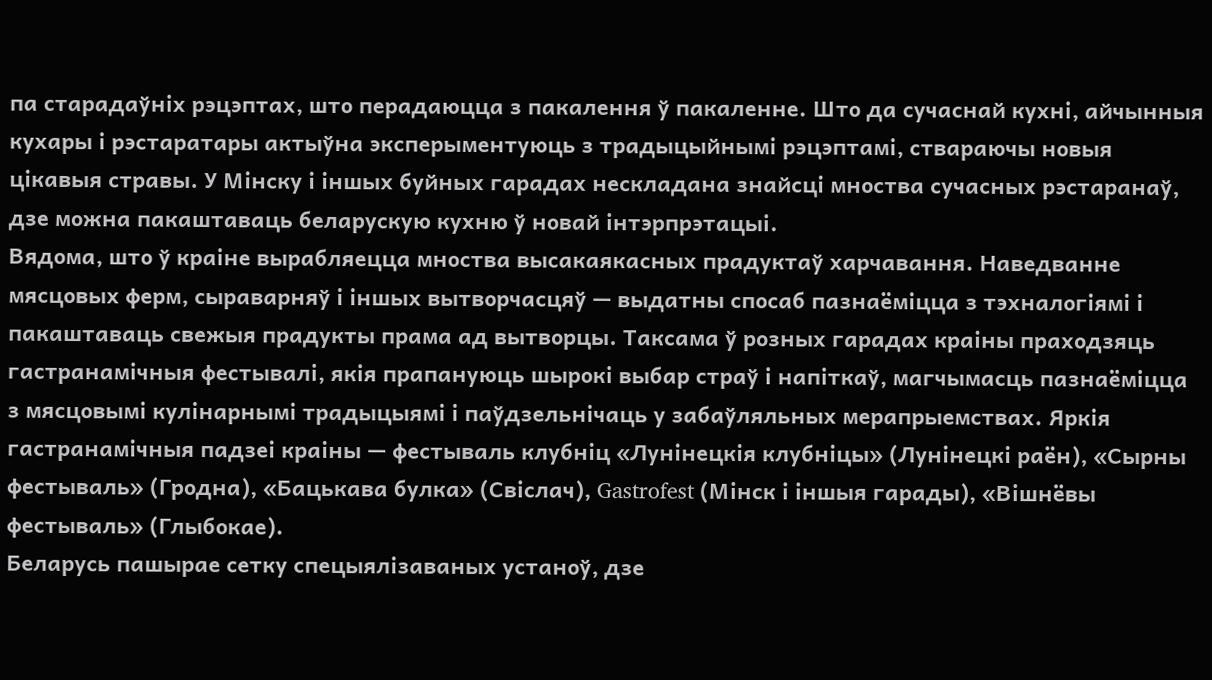па старадаўніх рэцэптах, што перадаюцца з пакалення ў пакаленне. Што да сучаснай кухні, айчынныя кухары і рэстаратары актыўна эксперыментуюць з традыцыйнымі рэцэптамі, ствараючы новыя цікавыя стравы. У Мінску і іншых буйных гарадах нескладана знайсці мноства сучасных рэстаранаў, дзе можна пакаштаваць беларускую кухню ў новай інтэрпрэтацыі.
Вядома, што ў краіне вырабляецца мноства высакаякасных прадуктаў харчавання. Наведванне мясцовых ферм, сыраварняў і іншых вытворчасцяў — выдатны спосаб пазнаёміцца з тэхналогіямі і пакаштаваць свежыя прадукты прама ад вытворцы. Таксама ў розных гарадах краіны праходзяць гастранамічныя фестывалі, якія прапануюць шырокі выбар страў і напіткаў, магчымасць пазнаёміцца з мясцовымі кулінарнымі традыцыямі і паўдзельнічаць у забаўляльных мерапрыемствах. Яркія гастранамічныя падзеі краіны — фестываль клубніц «Лунінецкія клубніцы» (Лунінецкі раён), «Сырны фестываль» (Гродна), «Бацькава булка» (Свіслач), Gastrofest (Мінск і іншыя гарады), «Вішнёвы фестываль» (Глыбокае).
Беларусь пашырае сетку спецыялізаваных устаноў, дзе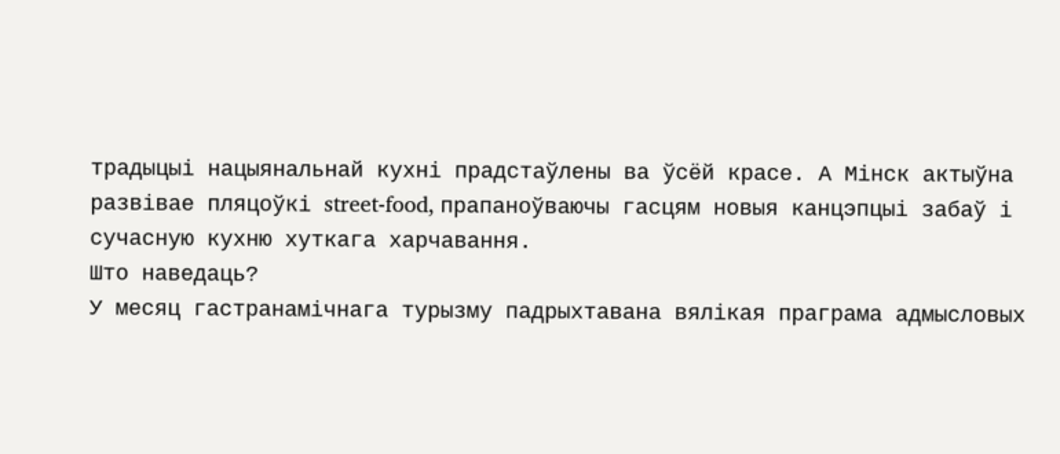традыцыі нацыянальнай кухні прадстаўлены ва ўсёй красе. А Мінск актыўна развівае пляцоўкі street-food, прапаноўваючы гасцям новыя канцэпцыі забаў і сучасную кухню хуткага харчавання.
Што наведаць?
У месяц гастранамічнага турызму падрыхтавана вялікая праграма адмысловых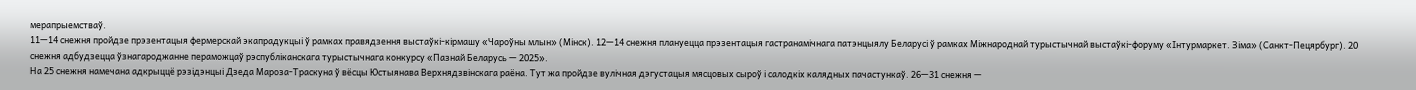мерапрыемстваў.
11—14 снежня пройдзе прэзентацыя фермерскай экапрадукцыі ў рамках правядзення выстаўкі-кірмашу «Чароўны млын» (Мінск). 12—14 снежня плануецца прэзентацыя гастранамічнага патэнцыялу Беларусі ў рамках Міжнароднай турыстычнай выстаўкі-форуму «Інтурмаркет. Зіма» (Санкт-Пецярбург). 20 снежня адбудзецца ўзнагароджанне пераможцаў рэспубліканскага турыстычнага конкурсу «Пазнай Беларусь — 2025».
На 25 снежня намечана адкрыццё рэзідэнцыі Дзеда Мароза-Траскуна ў вёсцы Юстыянава Верхнядзвінскага раёна. Тут жа пройдзе вулічная дэгустацыя мясцовых сыроў і салодкіх калядных пачастункаў. 26—31 снежня —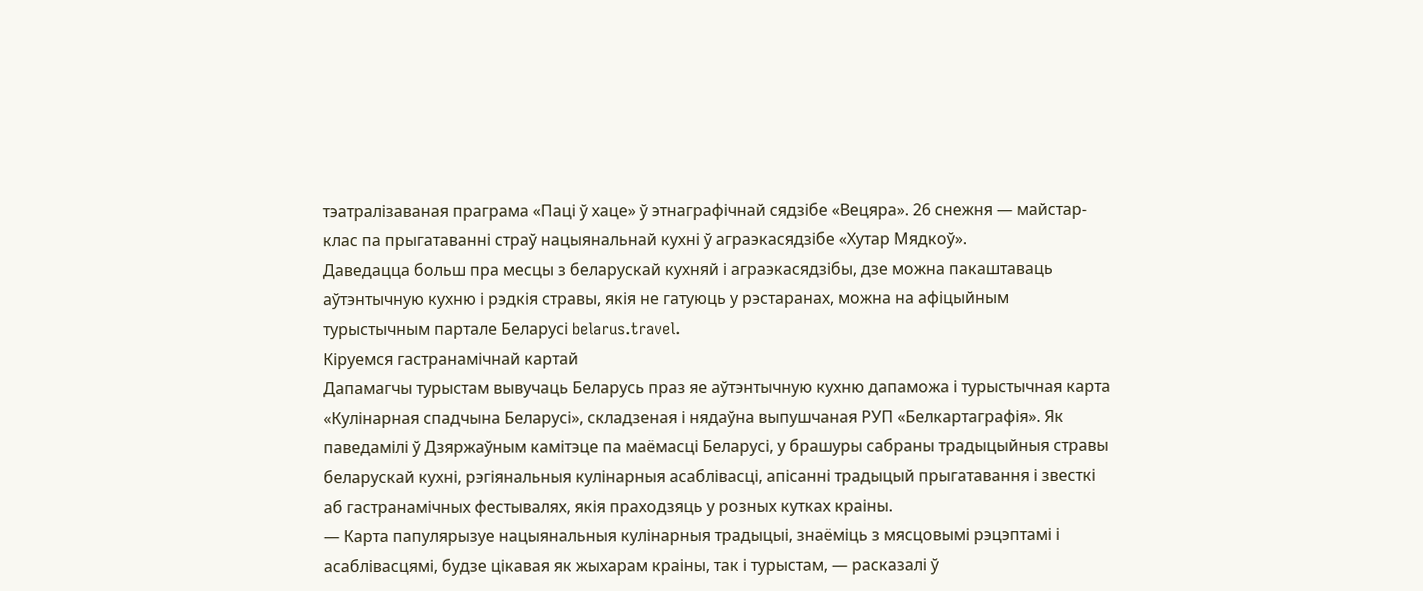тэатралізаваная праграма «Паці ў хаце» ў этнаграфічнай сядзібе «Вецяра». 26 снежня — майстар-клас па прыгатаванні страў нацыянальнай кухні ў аграэкасядзібе «Хутар Мядкоў».
Даведацца больш пра месцы з беларускай кухняй і аграэкасядзібы, дзе можна пакаштаваць аўтэнтычную кухню і рэдкія стравы, якія не гатуюць у рэстаранах, можна на афіцыйным турыстычным партале Беларусі belarus.travel.
Кіруемся гастранамічнай картай
Дапамагчы турыстам вывучаць Беларусь праз яе аўтэнтычную кухню дапаможа і турыстычная карта «Кулінарная спадчына Беларусі», складзеная і нядаўна выпушчаная РУП «Белкартаграфія». Як паведамілі ў Дзяржаўным камітэце па маёмасці Беларусі, у брашуры сабраны традыцыйныя стравы беларускай кухні, рэгіянальныя кулінарныя асаблівасці, апісанні традыцый прыгатавання і звесткі аб гастранамічных фестывалях, якія праходзяць у розных кутках краіны.
— Карта папулярызуе нацыянальныя кулінарныя традыцыі, знаёміць з мясцовымі рэцэптамі і асаблівасцямі, будзе цікавая як жыхарам краіны, так і турыстам, — расказалі ў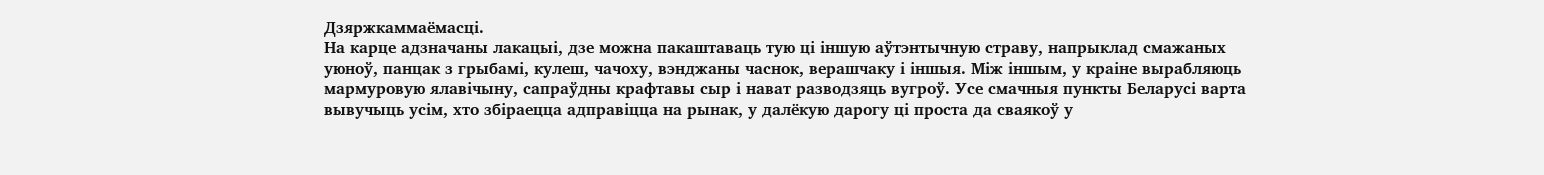Дзяржкаммаёмасці.
На карце адзначаны лакацыі, дзе можна пакаштаваць тую ці іншую аўтэнтычную страву, напрыклад смажаных уюноў, панцак з грыбамі, кулеш, чачоху, вэнджаны часнок, верашчаку і іншыя. Між іншым, у краіне вырабляюць мармуровую ялавічыну, сапраўдны крафтавы сыр і нават разводзяць вугроў. Усе смачныя пункты Беларусі варта вывучыць усім, хто збіраецца адправіцца на рынак, у далёкую дарогу ці проста да сваякоў у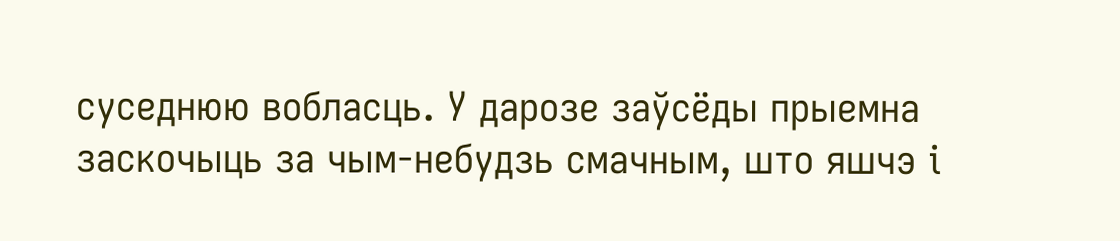суседнюю вобласць. У дарозе заўсёды прыемна заскочыць за чым-небудзь смачным, што яшчэ і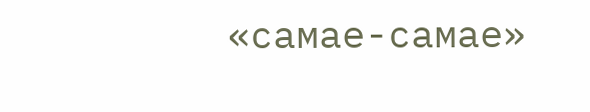«самае-самае»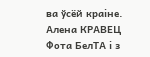ва ўсёй краіне.
Алена КРАВЕЦ
Фота БелТА і з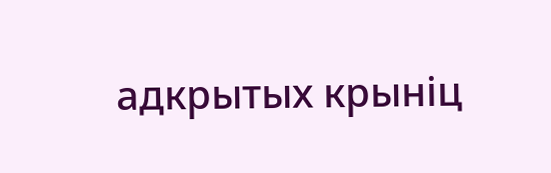адкрытых крыніц